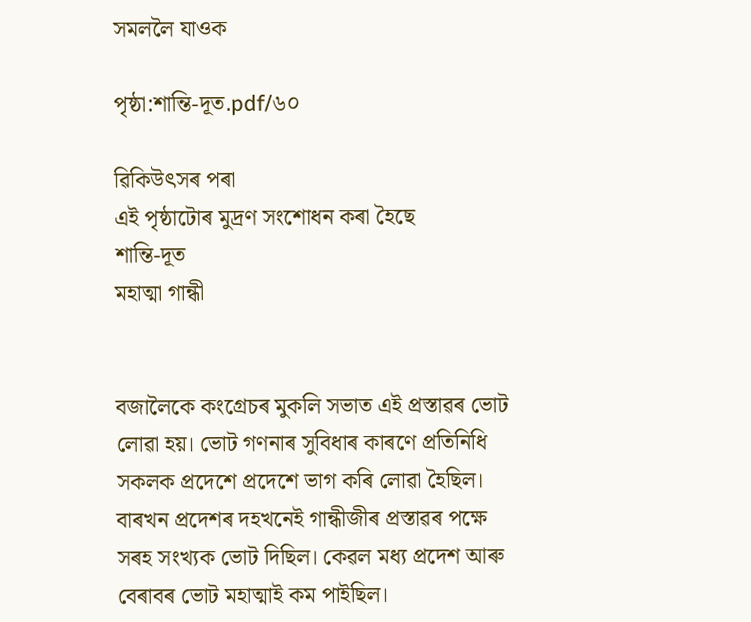সমললৈ যাওক

পৃষ্ঠা:শান্তি-দূত.pdf/৬০

ৱিকিউৎসৰ পৰা
এই পৃষ্ঠাটোৰ মুদ্ৰণ সংশোধন কৰা হৈছে
শান্তি-দূত
মহাত্মা গান্ধী


বজালৈকে কংগ্ৰেচৰ মুকলি সভাত এই প্ৰস্তাৱৰ ভোট লোৱা হয়। ভোট গণনাৰ সুবিধাৰ কাৰণে প্ৰতিনিধি সকলক প্ৰদেশে প্ৰদেশে ভাগ কৰি লোৱা হৈছিল। বাৰখন প্ৰদেশৰ দহখনেই গান্ধীজীৰ প্ৰস্তাৱৰ পক্ষে সৰহ সংখ্যক ভোট দিছিল। কেৱল মধ্য প্ৰদেশ আৰু বেৰাবৰ ভোট মহাত্মাই কম পাইছিল।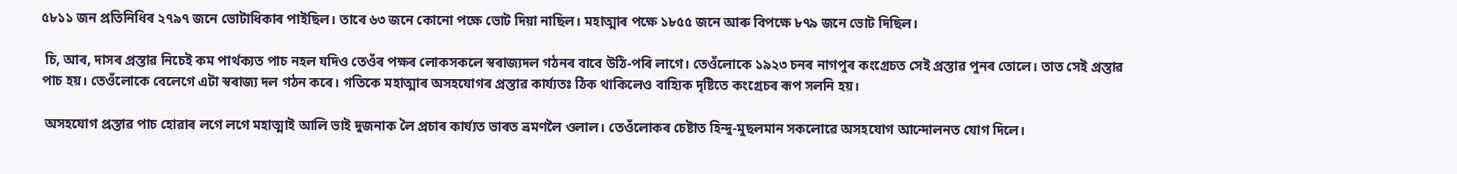৫৮১১ জন প্ৰতিনিধিৰ ২৭৯৭ জনে ভোটাধিকাৰ পাইছিল। তাৰে ৬৩ জনে কোনো পক্ষে ভোট দিয়া নাছিল। মহাত্মাৰ পক্ষে ১৮৫৫ জনে আৰু বিপক্ষে ৮৭৯ জনে ভোট দিছিল।

 চি, আৰ, দাসৰ প্ৰস্তাৱ নিচেই কম পাৰ্থক্যত পাচ নহল যদিও তেওঁৰ পক্ষৰ লোকসকলে স্বৰাজ্যদল গঠনৰ বাবে উঠি-পৰি লাগে। তেওঁলোকে ১৯২৩ চনৰ নাগপুৰ কংগ্ৰেচত সেই প্ৰস্তাৱ পুনৰ তোলে। তাত সেই প্ৰস্তাৱ পাচ হয়। তেওঁলোকে বেলেগে এটা স্বৰাজ্য দল গঠন কৰে। গতিকে মহাত্মাৰ অসহযোগৰ প্ৰস্তাৱ কাৰ্য্যতঃ ঠিক থাকিলেও বাহ্যিক দৃষ্টিতে কংগ্ৰেচৰ ৰূপ সলনি হয়।

 অসহযোগ প্ৰস্তাৱ পাচ হোৱাৰ লগে লগে মহাত্মাই আলি ভাই দুজনাক লৈ প্ৰচাৰ কাৰ্য্যত ভাৰত ভ্ৰমণলৈ ওলাল। তেওঁলোকৰ চেষ্টাত হিন্দু-মুছলমান সকলোৱে অসহযোগ আন্দোলনত যোগ দিলে।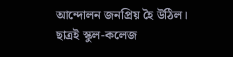আন্দোলন জনপ্ৰিয় হৈ উঠিল। ছাত্ৰই স্কুল-কলেজ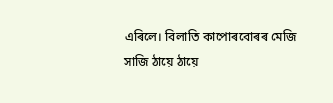এৰিলে। বিলাতি কাপোৰবোৰৰ মেজি সাজি ঠায়ে ঠায়ে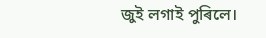জুই লগাই পুৰিলে।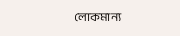লোকমান্য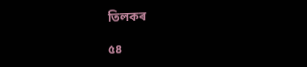তিলকৰ

৫৪